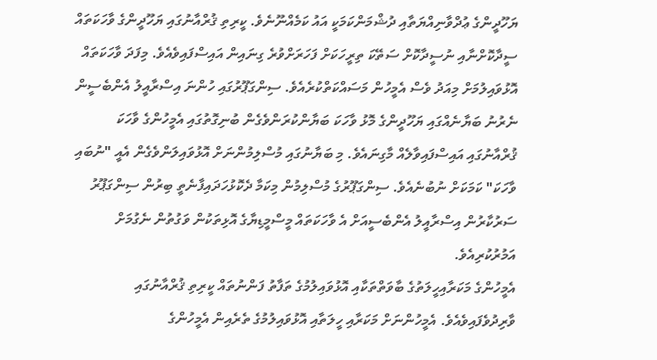ޔަހޫދީންގެ ޢުދްވާނިއްޔަތާއި ދުޝްމަންކަމަކީ އައު ކަމެއްނޫނެވެ. ކީރިތި ޤުރްއާނުގައި ޔަހޫދީންގެ ވާހަކަތައް ސީދާކޮށްނާއި ނުސީދާކޮށް ސަތޭކަ ތިރީހަކަށް ފަހަރަށްވުރެ ގިނައިން އައިސްފައިވެއެވެ. މިފަދަ ވާހަކަތައް އޮޅުވައިލުމަށް މިއަދު ވެސް އެމީހުން މަސައްކަތްކުރެއެވެ. ސިންގަޕޫރުގައި ހުންނަ އިސްރާއީލު އެންބެސީން ނެރުނު ބަޔާނެއްގައި ޔަހޫދީންގެ މޮޅު ވާހަކަ ބަޔާންކުރަންވެގެން ބުނިގޮތުގައި އެމީހުންގެ ވާހަކަ ޤުރްއާނުގައި އައިސްފައިވާލެއް މާގިނައެވެ. މި ބަޔާނުގައި މުސްލިމުންނަށް އޮޅުވައިލަންވެގެން އެއީ "ނުބައި ވާހަކަ" ކަމަކަށް ނުބުނެއެވެ. ސިންގަޕޫރުގެ މުސްލިމުން މިކަމާ ދެކޮޅުހަދައިފާނެތީ ބިރުން ސިންގަޕޫރު ސަރުކާރުން އިސްރާއީލު އެންބެސީއަށް އެ ވާހަކަތައް މީސްމީޑިޔާގެ އޮޅިތަކުން ވަގުތުން ނެގުމަށް އަމުރުކުރިއެވެ.
އެމީހުންގެ މަކަރާއިހީލަތުގެ ބާވަތްތަކާއި އޮޅުވައިލުމުގެ ތަފާތު ފަންނުތައް ކީރިތި ޤުރްއާނުގައި ވާރިދުވެފައިވެއެވެ. އެމީހުންނަށް މަކަރާއި ހީލަތާއި އޮޅުވައިލުމުގެ ތެރެއިން އެމީހުންގެ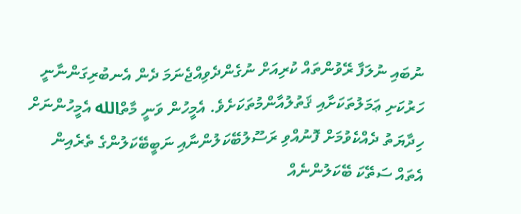ނުބައި ނުލަފާ ރޭވުންތައް ކުރިއަށް ނުގެންދެވިއްޖެނަމަ ދެން އެނބުރިގަންނާނީ ހަރުކަށި ޢަމަލުތަކަށާއި ޤަތުލުއާންމުތަކަށެވެ. އެމީހުން ވަނީ މާތްالله އެމީހުންނަށް ހިދާޔަތު ދެއްކެވުމަށް ފޮނުއްވި ރަސޫލުބޭކަލުންނާއި ނަބީބޭކަލުންގެ ތެރެއިން އެތައް ސަތޭކަ ބޭކަލުންނެއް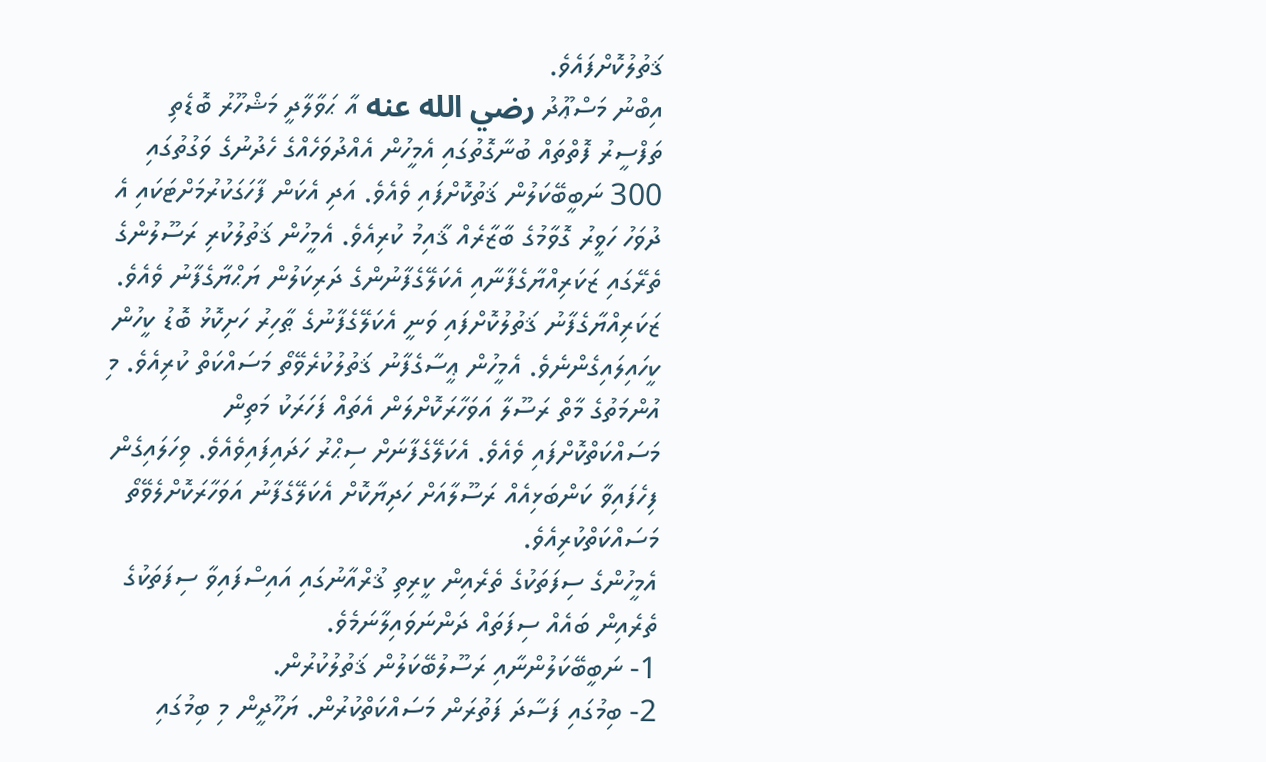ޤަތުލުކޮށްފައެވެ.
އިބްނު މަސްޢޫދު رضي الله عنه އާ ޙަވާލާދީ މަޝްހޫރު ބޮޑެތި ތަފްސީރު ފޮތްތައް ބުނާގޮތުގައި އެމީހުން އެއްދުވަހެއްގެ ހެދުނުގެ ވަގުތުގައި 300 ނަބީބޭކަލުން ޤަތުކޮށްފައި ވެއެވެ. އަދި އެކަން ފާހަގަކުރުމަށްޓަކައި އެ ދުވަހު ހަވީރު ގޮވާމުގެ ބާޒާރެއް ޤާއިމު ކުރިއެވެ. އެމީހުން ޤަތުލުކުރި ރަސޫލުންގެ ތެރޭގައި ޒަކަރިއްޔާގެފާނާއި އެކަލޭގެފާނުންގެ ދަރިކަލުން ޔަޙްޔާގެފާނު ވެއެވެ. ޒަކަރިއްޔާގެފާނު ޤަތުލުކޮށްފައި ވަނީ އެކަލޭގެފާނުގެ ޠާހިރު ހަށިކޮޅު ބޮޑު ކީހުން ކީހައިލައިގެންނެވެ. އެމީހުން ޢީސާގެފާނު ޤަތުލުކުރެވޭތޯ މަސައްކަތް ކުރިއެވެ. މި އުންމަތުގެ މާތް ރަސޫލާ އަވަހާރަކޮށްލަން އެތައް ފަހަރަކު މަތިން މަސައްކަތްކޮށްފައި ވެއެވެ. އެކަލޭގެފާނަށް ސިޙްރު ހަދައިފައިވެއެވެ. ވިހަލައިގެން ފިހެފައިވާ ކަންބަޅިއެއް ރަސޫލާއަށް ހަދިޔާކޮށް އެކަލޭގެފާނު އަވަހާރަކޮށްލެވޭތޯ މަސައްކަތްކުރިއެވެ.
އެމީހުންގެ ސިފަތަކުގެ ތެރެއިން ކީރިތި ޤުރްއާނުގައި އައިސްފައިވާ ސިފަތަކުގެ ތެރެއިން ބައެއް ސިފަތައް ދަންނަވައިލާނަމެވެ.
1- ނަބީބޭކަލުންނާއި ރަސޫލުބޭކަލުން ޤަތުލުކުރުން.
2- ބިމުގައި ފަސާދަ ފަތުރަން މަސައްކަތްކުރުން. ޔަހޫދީން މި ބިމުގައި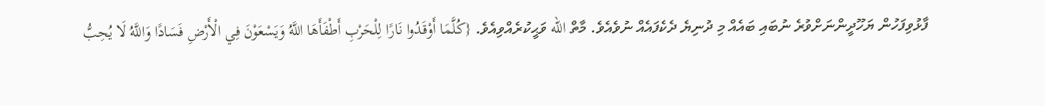ފާޅުވިފަހުން ޔަހޫދީންނަށްވުރެ ނުބައި ބައެއް މި ދުނިޔެ ދެކެފައެއް ނުވެއެވެ. މާތް الله ވަޙީކުރެއްވިއެވެ. {كُلَّمَا أَوْقَدُوا نَارًا لِلْحَرْبِ أَطْفَأَهَا اللَّهُ وَيَسْعَوْنَ فِي الْأَرْضِ فَسَادًا وَاللَّهُ لَا يُحِبُّ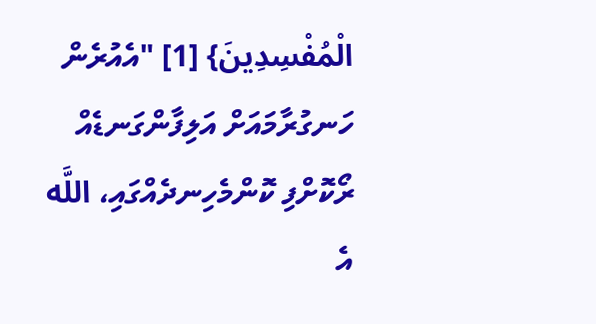الْمُفْسِدِينَ} [1] "އެއުރެން ހަނގުރާމައަށް އަލިފާންގަނޑެއް ރޯކޮށްފި ކޮންމެހިނދެއްގައި، اللَّه އެ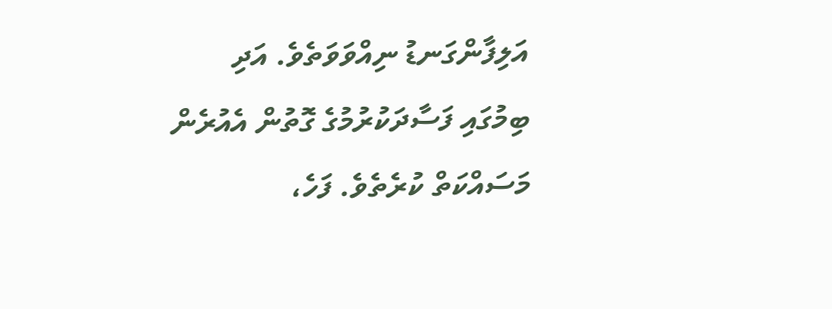އަލިފާންގަނޑު ނިއްވަވަތެވެ. އަދި ބިމުގައި ފަސާދަކުރުމުގެ ގޮތުން އެއުރެން މަސައްކަތް ކުރެތެވެ. ފަހެ،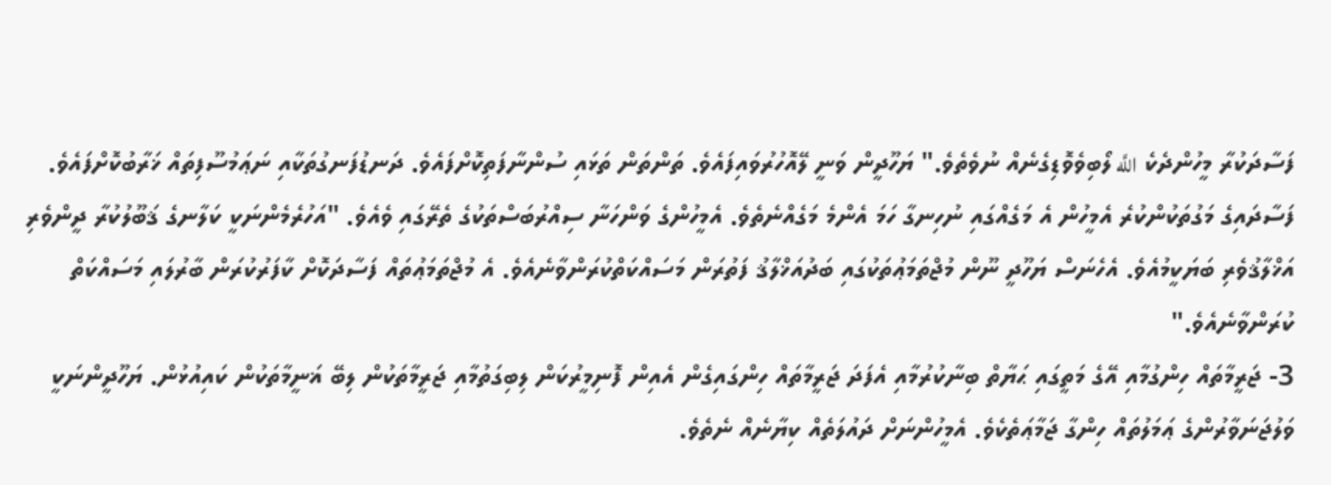ފަސާދަކުރާ މީހުންދެކެ اللَّه ލޯބިވެވޮޑިގެނެއް ނުވެތެވެ." ޔަހޫދީން ވަނީ ލޭއޮހުރުވައިފައެވެ. ތަންތަން ތަޅައި ސުންނާފަތިކޮށްފައެވެ. ދަނޑުފަނގުތަކާއި ނަޢަމުސޫފިތައް ޚަރާބުކޮށްފައެވެ. ފަސާދައިގެ މަގުތަކުންކުރެ އެމީހުން އެ މަގެއްގައި ނުހިނގާ ހަމަ އެންމެ މަގެއްނެތެވެ. އެމީހުންގެ ވަންހަނާ ސިއްރުބަސްތަކުގެ ތެރޭގައި ވެއެވެ. "އަހުރެމެންނަކީ ކަލާނގެ ޤަބޫލުކުރާ ދީންވެރި އަޚްލާޤުވެރި ބަޔަކީމުއެވެ. އެހެނަސް ޔަހޫދީ ނޫން މުޖްތަމަޢުތަކުގައި ބަދުއަޚްލާޤު ފަތުރަން މަސައްކަތްކުރަންވާނެއެވެ. އެ މުޖްތަމަޢުތައް ފަސާދަކޮށް ކާފަރުކުރަން ބާރުލައި މަސައްކަތް ކުރަންވާނެއެވެ."
3- ޖަރީމާތައް ހިންގުމާއި އޭގެ މަތީގައި ޙަޔާތް ބިނާކުރުމާއި އެފަދަ ޖަރީމާތައް ހިންގައިގެން އެއިން ފޮނިމީރުކަން ލިބިގަތުމާއި ޖަރީމާތަކުން ލިބޭ ޣަނީމާތަކުން ކައިއުޅުން. ޔަހޫދީންނަކީ ވަލުޖަނަވާރުންގެ ޢަމަލުތައް ހިންގާ ޖަމާޢަތެކެވެ. އެމީހުންނަށް ދައުލަތެއް ކިޔާނެއް ނެތެވެ.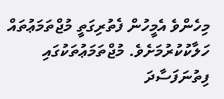މިހެންވެ އެމީހުން ފެތުރިގަތީ މުޖްތަމަޢުތައް ހަލާކުކުރުމަށެވެ. މުޖްތަމަޢުތަކުގައި ފިތުނަފަސާދަ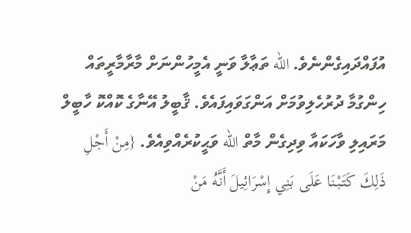އުފައްދައިގެންނެވެ. الله ތަޢާލާ ވަނީ އެމީހުންނަށް މާރާމާރީތައް ހިންގުމާ ދުރުހެލިވުމަށް އަންގަވައިފައެވެ. ޤާބީލު އޭނާގެ ކޮއްކޮ ހާބީލް މަރައިލި ވާހަކައާ ވިދިގެން މާތް الله ވަޙީކުރެއްވިއެވެ. {مِنْ أَجْلِ ذَلِكَ كَتَبْنَا عَلَى بَنِي إِسْرَائِيلَ أَنَّهُ مَنْ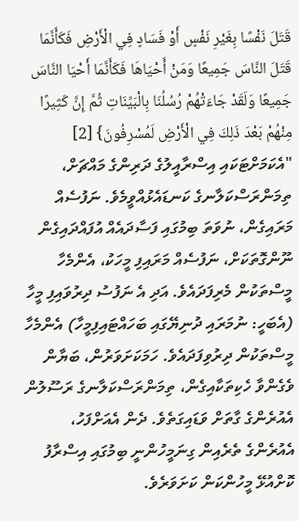قَتَلَ نَفْسًا بِغَيْرِ نَفْسٍ أَوْ فَسَادٍ فِي الْأَرْضِ فَكَأَنَّمَا قَتَلَ النَّاسَ جَمِيعًا وَمَنْ أَحْيَاهَا فَكَأَنَّمَا أَحْيَا النَّاسَ جَمِيعًا وَلَقَدْ جَاءَتْهُمْ رُسُلُنَا بِالْبَيِّنَاتِ ثُمَّ إِنَّ كَثِيرًا مِنْهُمْ بَعْدَ ذَلِكَ فِي الْأَرْضِ لَمُسْرِفُونَ} [2] "އެކަމަށްޓަކައި އިސްރާއީލުގެ ދަރިންގެ މައްޗަށް، ތިމަންރަސްކަލާނގެ ކަނޑައެޅުއްވީމެވެ. ނަފުސެއް މަރައިގެން، ނުވަތަ ބިމުގައި ފަސާދައެއް އުފައްދައިގެން ނޫންގޮތަކަށް، ނަފުސެއް މަރައިފި މީހަކު، އެންމެހާ މީސްތަކުން މެރިފަދައެވެ. އަދި އެ ނަފުސު ދިރުވައިފި މީހާ (އެބަހީ: ނުމަރައި ދުނިޔޭގައި ބަހައްޓައިފިމީހާ) އެންމެހާ މީސްތަކުން ދިރުވިފަދައެވެ. ހަމަކަށަވަރުން، ބަޔާން ވެގެންވާ ހެކިތަކާއިގެން، ތިމަންރަސްކަލާނގެ ރަސޫލުން އެއުރެންގެ ގާތަށް ވަޑައިގަތެވެ. ދެން އެއަށްފަހު، އެއުރެންގެ ތެރެއިން ގިނަމީހުންނީ ބިމުގައި އިސްރާފު ކޮށްއުޅޭ މީހުންކަން ކަށަވަރެވެ.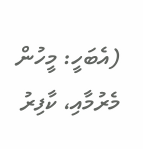(އެބަހީ: މީހުން މެރުމާއި، ކާފިރު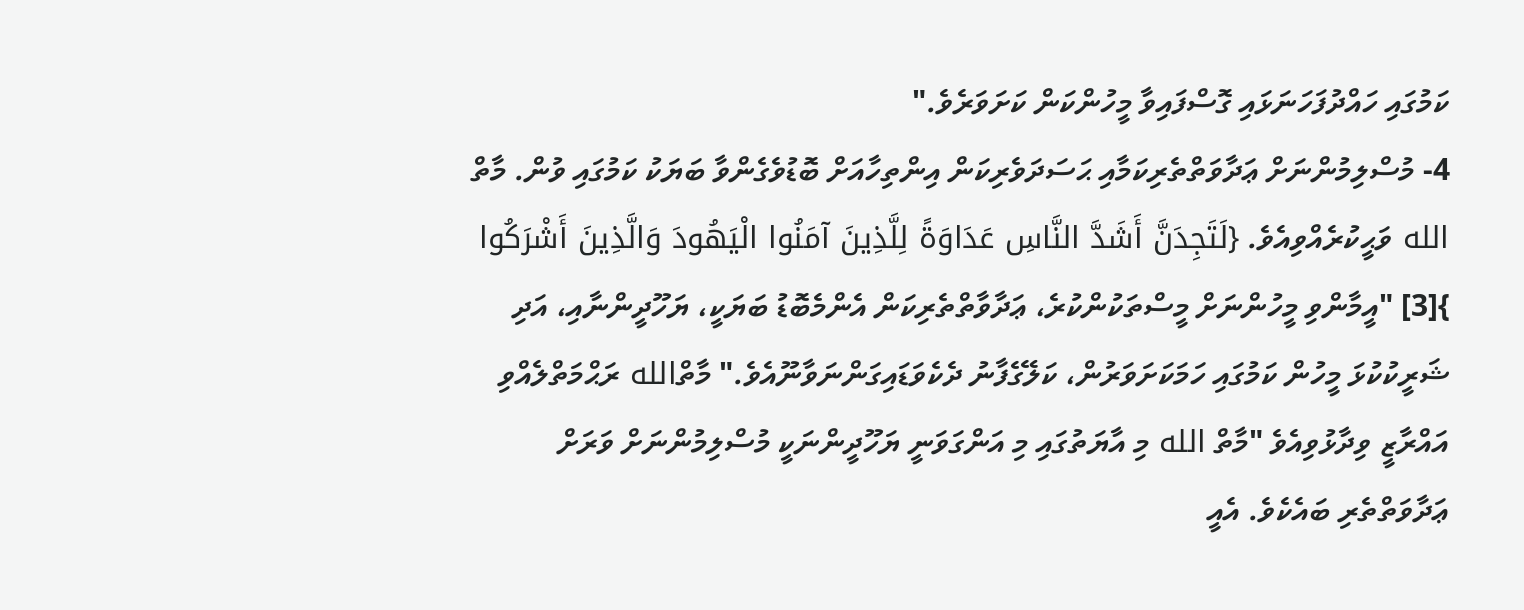ކަމުގައި ހައްދުފަހަނަޅައި ގޮސްފައިވާ މީހުންކަން ކަށަވަރެވެ."
4- މުސްލިމުންނަށް ޢަދާވަތްތެރިކަމާއި ޙަސަދަވެރިކަން އިންތިހާއަށް ބޮޑުވެގެންވާ ބަޔަކު ކަމުގައި ވުން. މާތް الله ވަޙީކުރެއްވިއެވެ. {لَتَجِدَنَّ أَشَدَّ النَّاسِ عَدَاوَةً لِلَّذِينَ آمَنُوا الْيَهُودَ وَالَّذِينَ أَشْرَكُوا }[3] "އީމާންވި މީހުންނަށް މީސްތަކުންކުރެ، ޢަދާވާތްތެރިކަން އެންމެބޮޑު ބަޔަކީ، ޔަހޫދީންނާއި، އަދި ޝަރީކުކުޅަ މީހުން ކަމުގައި ހަމަކަށަވަރުން، ކަލޭގެފާނު ދެކެވަޑައިގަންނަވާނޫއެވެ." މާތްالله ރަޙްމަތްލެއްވި އައްރާޒީ ވިދާޅުވިއެވެ "މާތް الله މި އާޔަތުގައި މި އަންގަވަނީ ޔަހޫދީންނަކީ މުސްލިމުންނަށް ވަރަށް ޢަދާވަތްތެރި ބައެކެވެ. އެއީ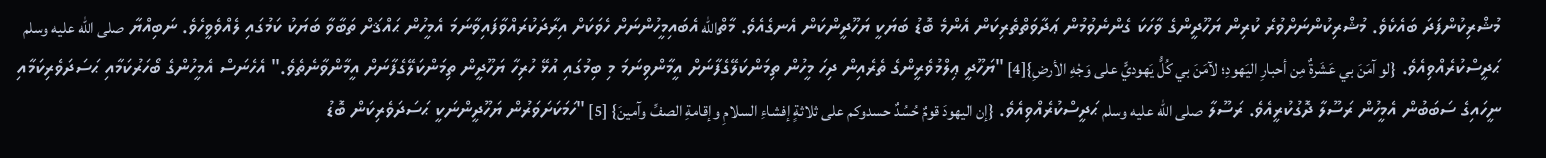މުޝްރިކުންފަދަ ބައެކެވެ. މުޝްރިކުންނަށްވުރެ ކުރިން ޔަހޫދީންގެ ވާހަކަ ގެންނެވުމުން ޢަދާވަތްތެރިކަން އެންމެ ބޮޑު ބަޔަކީ ޔަހޫދީންކަން އެނގެއެވެ. މާތްالله އެބައިމީހުންނަށް ހެވަކަށް އިރާދަކުރައްވާފައިވާނަމަ އެމީހުން ޙައްޤަށް ތަބާވާ ބަޔަކު ކަމުގައި ލެއްވެވީހެވެ. ނަބިއްޔާ صلى الله عليه وسلم ޙަދީސްކުރެއްވިއެވެ. {لو آمَنَ بي عَشَرةٌ مِن أحبارِ اليَهودِ؛ لآمَنَ بي كُلُّ يَهوديٍّ على وَجْهِ الأرضِ}[4] "ޔަހޫދީ ޢިލްމުވެރީންގެ ތެރެއިން ދިހަ މީހުން ތިމަންކަލޭގެފާނަށް އީމާންވިނަމަ މި ބިމުގައި އުޅޭ ހުރިހާ ޔަހޫދީން ތިމަންކަލޭގެފާނަށް އީމާންވާނެތެވެ." އެހެނަސް އެމީހުންގެ ބޯހަރުކަމާއި ޙަސަދަވެރިކަމާއި ނީހައިގެ ސަބަބުން އެމީހުން ރަސޫލާ ދޮގުކުރީއެވެ. ރަސޫލާ صلى الله عليه وسلم ޙަދީސްކުރެއްވިއެވެ. {إن اليهودَ قومٌ حُسُدٌ حسدوكم على ثلاثةٍ إفشاءِ السلامِ وإقامةِ الصفِّ وآمينَ} [5] "ހަމަކަށަވަރުން ޔަހޫދީންނަކީ ޙަސަދަވެރިކަން ބޮޑު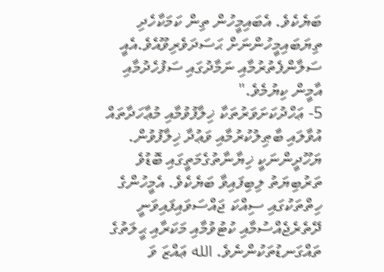ބަޔެކެވެ. އެބައިމީހުން ތިން ކަމަކާހެދި ތިޔަބައިމީހުންނަށް ޙަސަދަވެރިވޫއެވެ.އެއީ ސަލާންފެތުރުމާއި ނަމާދުގައި ސަފުހެދުމާއި އާމީން ކިޔުމެވެ."
5- ޢަހްދުކަށަވަރުތަކާ ޚިލާފުވުމާއި މުޢާހަދާތައް އުވާލައި ބާޠިލުކުރުމާއި ވަޢުދާ ޚިލާފުވުން. ޔަހޫދީންނަކީ ޚިޔާނާތުގެމަތީގައި ބޮޑުވެ ތަރުބިޔަތު ލިބިފައިވާ ބަޔެކެވެ. އެމީހުންގެ ހިތްތަކުގައި ސިއްކަ ޖައްސަވައިފައިވަނީ ދޭތެރެޖެއްސުމާއި ކުޓުވުމާއި މަކަރާއި ޙީލަތުގެ ތައްގަނޑުތަކުންނެވެ. الله ޢައްޒަ ވަ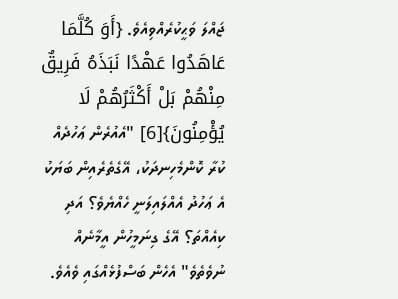ޖައްލަ ވަޙީކުރެއްވިއެވެ. {أَوَ كُلَّمَا عَاهَدُوا عَهْدًا نَبَذَهُ فَرِيقٌ مِنْهُمْ بَلْ أَكْثَرُهُمْ لَا يُؤْمِنُونَ}[6] "އެއުރެން ޢަހުދެއް ކުރާ ކޮންމެހިނދަކު، އޭގެތެރެއިން ބަޔަކު އެ ޢަހުދު އެއްލައިލަނީ ހެއްޔެވެ؟ އަދި ކިއެއްތަ؟ އޭގެ ގިނަމީހުން އީމާނެއް ނުވެތެވެ" އެހެން ބަސްފުޅެއްގައި ވެއެވެ.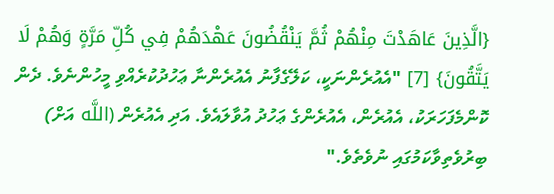{الَّذِينَ عَاهَدْتَ مِنْهُمْ ثُمَّ يَنْقُضُونَ عَهْدَهُمْ فِي كُلِّ مَرَّةٍ وَهُمْ لَا يَتَّقُونَ} [7] "އެއުރެންނަކީ، ކަލޭގެފާނު އެއުރެންނާ ޢަހުދުކުރެއްވި މީހުންނެވެ. ދެން ކޮންމެފަހަރަކު، އެއުރެން، އެއުރެންގެ ޢަހުދު އުވާލައެވެ. އަދި އެއުރެން (اللَّه އަށް) ބިރުވެތިވާކަމުގައި ނުވެތެވެ."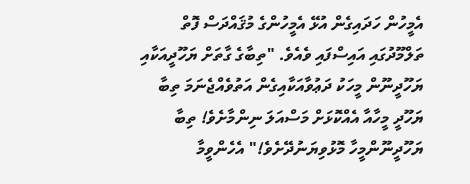އެމީހުން ހަދައިގެން އުޅޭ އެމީހުންގެ މުޤައްދަސް ފޮތް ތަލްމޫދުގައި އައިސްފައި ވެއެވެ. "ތިބާގެ ގާތަށް ޔަހޫދީއަކާއި ޔަހޫދީނޫން މީހަކު ދަޢުވާއަކާއިގެން އަތުވެއްޖެނަމަ ތިބާ ޔަހޫދީ މީހާއާ އެއްކޮޅަށް މަސްއަލަ ނިންމާށެވެ! ތިބާ ޔަހޫދީނޫންމީހާ މޮޅުވިޔަނުދޭށެވެ!" އެހެންވީމާ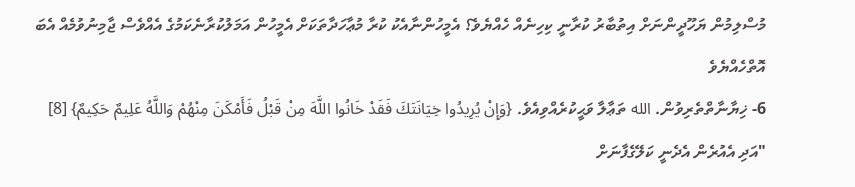މުސްލިމުން ޔަހޫދީންނަށް އިތުބާރު ކުރާނީ ކިހިނެއް ހެއްޔެވެ؟ އެމީހުންނާއެކު ކުރާ މުޢާހަދާތަކަށް އެމީހުން އަމަލުކުރާނެކަމުގެ އެއްވެސް ޖާމިނުވުމެއް އެބަ އޮތްހެއްޔެވެ
6- ޚިޔާނާތްތެރިވުން. الله ތަޢާލާ ވަޙީކުރެއްވިއެވެ. {وَإِنْ يُرِيدُوا خِيَانَتَكَ فَقَدْ خَانُوا اللَّهَ مِنْ قَبْلُ فَأَمْكَنَ مِنْهُمْ وَاللَّهُ عَلِيمٌ حَكِيمٌ} [8] "އަދި އެއުރެން އެދެނީ ކަލޭގެފާނަށް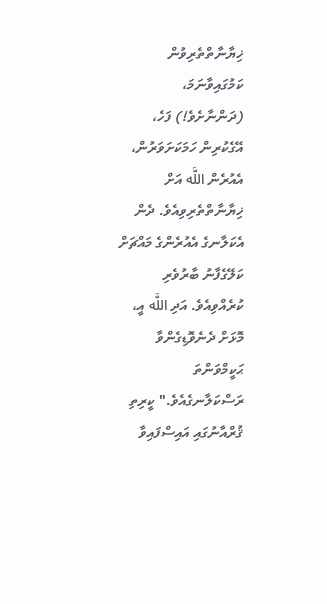ޚިޔާނާތްތެރިވުން ކަމުގައިވާނަމަ، (ދަންނާށެވެ!) ފަހެ، އޭގެކުރިން ހަމަކަށަވަރުން، އެއުރެން اللَّه އަށް ޚިޔާނާތްތެރިވިއެވެ. ދެން އެކަލާނގެ އެއުރެންގެ މައްޗަށް ކަލޭގެފާނު ބާރުވެރި ކުރެއްވިއެވެ. އަދި اللَّه އީ، މޮޅަށް ދެނެވޮޑިގެންވާ ޙަކީމްވަންތަ ރަސްކަލާނގެއެވެ." ކީރިތި ޤުރްއާނުގައި އައިސްފައިވާ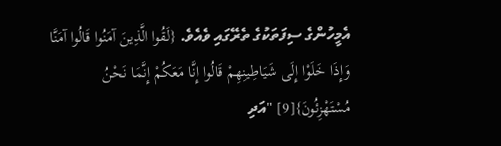އެމީހުންގެ ސިފަތަކުގެ ތެރޭގައި ވެއެވެ. {لَقُوا الَّذِينَ آمَنُوا قَالُوا آمَنَّا وَإِذَا خَلَوْا إِلَى شَيَاطِينِهِمْ قَالُوا إِنَّا مَعَكُمْ إِنَّمَا نَحْنُ مُسْتَهْزِئُونَ}[9] "އަދި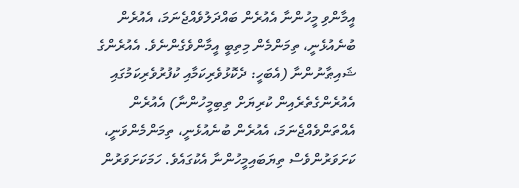އީމާންވި މީހުންނާ އެއުރެން ބައްދަލުވެއްޖެނަމަ، އެއުރެން ބުނެއުޅެނީ، ތިމަންމެން މިތިބީ އީމާންވެގެންނެވެ. އެއުރެންގެ ޝައިޠާނުންނާ (އެބަހީ: ދެކޮޅުވެރިކަމާއި ކުފުރުވެރިކަމުގައި އެއުރެންގެތެރެއިން ކުރިޔަށް ތިބިމީހުންނާ) އެއުރެން އެއްތަންވެއްޖެނަމަ، އެއުރެން ބުނެއުޅެނީ، ތިމަންމެންވަނީ، ކަށަވަރުންވެސް ތިޔަބައިމީހުންނާ އެކުގައެވެ. ހަމަކަށަވަރުން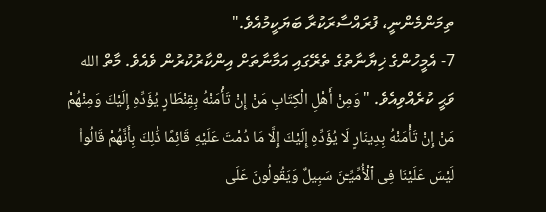ތިމަންމެންނީ، ފުރައްސާރަކުރާ ބަޔަކީމުއެވެ."
7- އެމީހުންގެ ޚިޔާނާތުގެ ތެރޭގައި އަމާނާތަށް އިންކާރުކުރުން ވެއެވެ. މާތް الله ވަޙީ ކުރެއްވިއެވެ. "وَمِنْ أَهْلِ الْكِتَابِ مَنْ إِنْ تَأْمَنْهُ بِقِنْطَارٍ يُؤَدِّهِ إِلَيْكَ وَمِنْهُمْ مَنْ إِنْ تَأْمَنْهُ بِدِينَارٍ لَا يُؤَدِّهِ إِلَيْكَ إِلَّا مَا دُمْتَ عَلَيْهِ قَائِمًا ذَٰلِكَ بِأَنَّهُمْ قَالُوا۟ لَيْسَ عَلَيْنَا فِى ٱلْأُمِّيِّـۧنَ سَبِيلٌ وَيَقُولُونَ عَلَى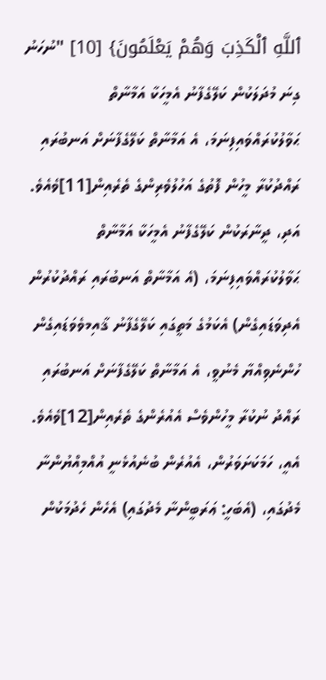ٱللَّهِ ٱلْكَذِبَ وَهُمْ يَعْلَمُونَ} [10] "ނުހަނު ގިނަ މުދަލަކުން ކަލޭގެފާނު އެމީހަކާ އަމާނާތް ޙަވާލުކުރައްވައިފިނަމަ، އެ އަމާނާތް ކަލޭގެފާނަށް އަނބުރައި ރައްދުކުރާ މީހުން ފޮތުގެ އަހުލުވެރިންގެ ތެރެއިން[11]ވެއެވެ. އަދި، ދީނާރަކުން ކަލޭގެފާނު އެމީހަކާ އަމާނާތް ޙަވާލުކުރައްވައިފިނަމަ، (އެ އަމާނާތް އަނބުރައި ރައްދުކުރުން އެދިވަޑައިގެން) އެކަމުގެ މަތީގައި ކަލޭގެފާނު ޤާއިމވެވަޑައިގެން ހުންނެވިއްޔާ މެނުވީ، އެ އަމާނާތް ކަލޭގެފާނަށް އަނބުރައި ރައްދު ނުކުރާ މީހުންވެސް އެއުރެންގެ ތެރެއިން[12]ވެއެވެ. އެއީ، ހަމަކަށަވަރުން، އެއުރެން ބުނެއުޅެނީ އުއްމިއްޔުންނާ މެދުގައި، (އެބަހީ: ޢަރަބީންނާ މެދުގައި) އެހެން ހެދުމަކުން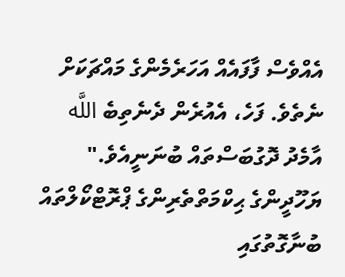އެއްވެސް ފާފައެއް އަހަރެމެންގެ މައްޗަކަށް ނެތެވެ. ފަހެ، އެއުރެން ދެނެތިބެ اللَّه އާމެދު ދޮގުބަސްތައް ބުނަނީއެވެ." ޔަހޫދީންގެ ޙިކްމަތްތެރިންގެ ޕްރޮޓްކޯލްތައް ބުނާގޮތުގައި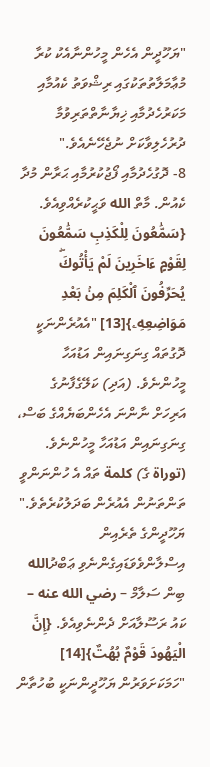"ޔަހޫދީން އެހެން މީހުންނާއެކު ކުރާ މުޢާމަލާތުތަކުގައި ރިޝްވަތު ކެއުމާއި މަކަރުހެދުމާއި ޚިޔާނާތްތަރިވުމާ ދުރުހެލިވާކަށް ނުޖެހޭނެއެވެ."
8- ދޮގުހެދުމާއި ފޯޖުކުރުމާއި ޙަރާން މުދާ ކެއުން. މާތް الله ވަޙީކުރެއްވިއެވެ. {سَمَّٰعُونَ لِلْكَذِبِ سَمَّٰعُونَ لِقَوْمٍ ءَاخَرِينَ لَمْ يَأْتُوكَۖ يُحَرِّفُونَ ٱلْكَلِمَ مِنۢ بَعْدِ مَوَاضِعِهِۦ}[13] "އެއުރެންނަކީ ދޮގުތައް ގިނަގިނައިން އަޑުއަހާ މީހުންނެވެ. (އަދި) ކަލޭގެފާނުގެ އަރިހަށް ނާންނަ އެހެންބަޔެއްގެ ބަސް، ގިނަގިނައިން އަޑުއަހާ މީހުންނެވެ. (توراة ގެ) كلمة ތައް އެ ހުންނަންވީ ތަންތަނުން އެއުރެން ބަދަލުކުރެތެވެ." ޔަހޫދީންގެ ތެރެއިން އިސްލާންވެވަޑައިގެންނެވި ޢަބްދުالله ބިން ސަލާމް – رضي الله عنه – ކައު ރަސޫލާއަށް ދެންނެވިއެވެ. {إِنَّ الْيَهُودَ قَوْمٌ بُهُتٌ}[14] "ހަމަކަށަވަރުން ޔަހޫދީންނަކީ ބުހުތާން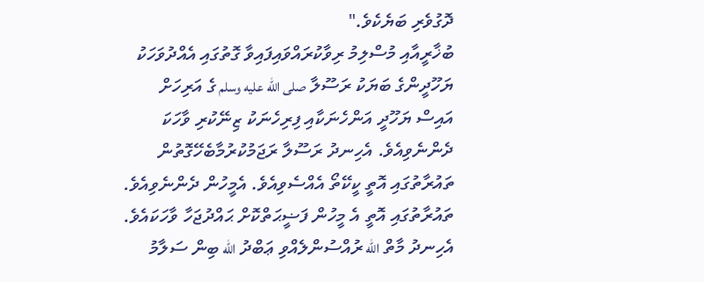ދޮގުވެރި ބަޔެކެވެ."
ބުޚާރީއާއި މުސްލިމު ރިވާކުރައްވައިފައިވާ ގޮތުގައި އެއްދުވަހަކު ޔަހޫދީންގެ ބަޔަކު ރަސޫލާ صلى الله عليه وسلم ގެ އަރިހަށް އައިސް ޔަހޫދީ އަންހެނަކާއި ފިރިހެނަކު ޒިނޭކުރި ވާހަކަ ދެންނެވިއެވެ. އެހިނދު ރަސޫލާ ރަޖަމުކުރުމާބެހޭގޮތުން ތައުރާތުގައި އޮތީ ކީކޭތޯ އެއްސެވިއެވެ. އެމީހުން ދެންނެވިއެވެ. ތައުރާތުގައި އޮތީ އެ މީހުން ފަޟީޙަތްކޮށް ޙައްދުޖަހާ ވާހަކައެވެ. އެހިނދު މާތް الله ރުއްސުންލެއްވި ޢަބްދު الله ބިން ސަލާމު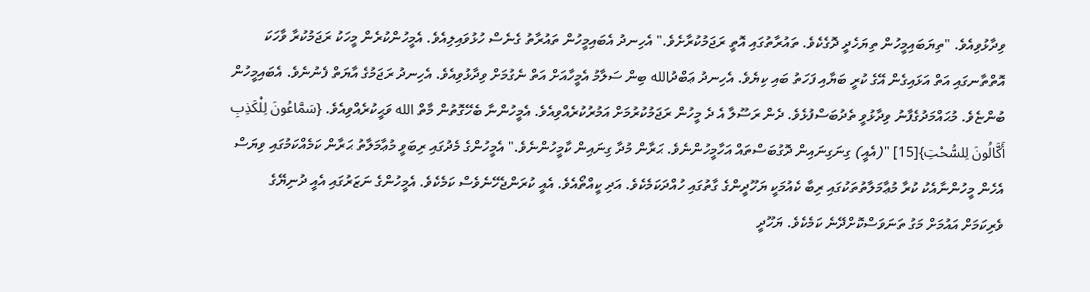ވިދާޅުވިއެވެ. "ތިޔަބައިމީހުން ތިޔަހެދީ ދޮގެކެވެ. ތައުރާތުގައި އޮތީ ރަޖަމުކުރާށެވެ." އެހިނދު އެބައިމީހުން ތައުރާތު ގެނެސް ހުޅުވައިލިއެވެ. އެމީހުންކުރެން މީހަކު ރަޖަމުކުރާ ވާހަކަ އޮތްތާނގައި އަތް އަޅައިގެން އޭގެ ކުރީ ބަޔާއި ފަހަތު ބައި ކިޔެވެ. އެހިނދު ޢަބްދުالله ބިން ސަލާމު އެމީހާއަށް އަތް ނެގުމަށް ވިދާޅުވިއެވެ. އެހިނދު ރަޖަމުގެ އާޔަތް ފެނުނެވެ. އެބައިމީހުން ބުންޏެވެ. މުޙައްމަދުގެފާނު ވިދާޅުވީ ތެދުބަސްފުޅެވެ. ދެން ރަސޫލާ އެ ދެ މީހުން ރަޖަމުކުރުމަށް އަމުރުކުރެއްވިއެވެ. އެމީހުންނާ ބެހޭގޮތުން މާތް الله ވަޙީކުރެއްވިއެވެ. {سَمَّاعُونَ لِلْكَذِبِ أَكَّالُونَ لِلسُّحْتِ}[15] "(އެއީ) ގިނަގިނައިން ދޮގުބަސްތައް އަހާމީހުންނެވެ. ޙަރާން މުދާ ގިނައިން ކާމީހުންނެވެ." އެމީހުންގެ މެދުގައި ރިބަވީ މުޢާމަލާތު ޙަރާން ކަމެއްކަމުގައި ވިޔަސް އެހެން މީހުންނާއެކު ކުރާ މުޢާމަލާތުތަކުގައި ރިބާ ކެއުމަކީ ޔަހޫދީންގެ ގާތުގައި ހުއްދަކަމެކެވެ. އަދި ކީއްތޯއެވެ. އެއީ ކުރަންޖެހޭނެވެސް ކަމެކެވެ. އެމީހުންގެ ނަޒަރުގައި އެއީ ދުނިޔޭގެ ވެރިކަމަށް އައުމަށް މަގު ތަނަވަސްކޮށްދޭނެ ކަމެކެވެ. ޔަހޫދީ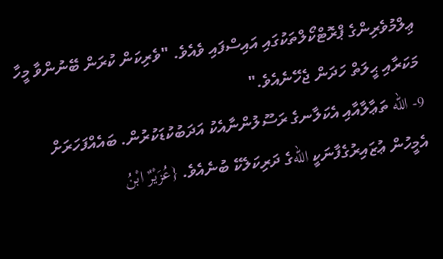ޢިލްމުވެރިންގެ ޕްރޮޓްކޯލްތަކުގައި އައިސްފައި ވެއެވެ. "ވެރިކަން ކުރަން ބޭނުންވާ މީހާ މަކަރާއި ޙީލަތް ހަދަން ޖެހޭނެއެވެ."
9- الله ތަޢާލާއާއި އެކަލާނގެ ރަސޫލުންނާއެކު އަދަބުކުޑަކުރުން. ބައެއްފަހަރަށް އެމީހުން ޢުޒައިރުގެފާނަކީ اللهގެ ދަރިކަލެކޭ ބުނެއެވެ. {عُزَيْرٌ ابْنُ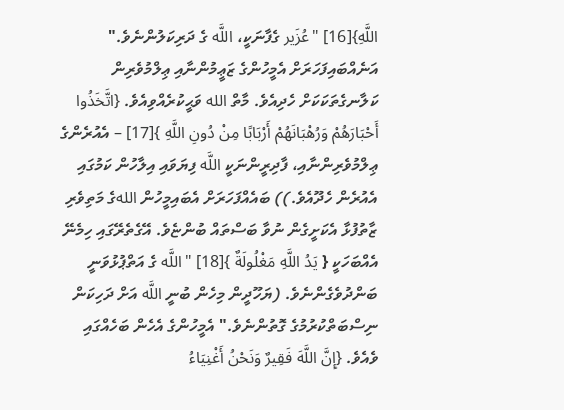اللَّهِ}[16] "عُزَير ގެފާނަކީ، اللَّه ގެ ދަރިކަލުންނެވެ." އަނެއްބައިފަހަރަށް އެމީހުންގެ ޒަޢީމުންނާއި ޢިލްމުވެރިން ކަލާނގެތަކަކަށް ހެދިއެވެ. މާތް الله ވަޙީކުރެއްވިއެވެ. {اتَّخَذُوا أَحْبَارَهُمْ وَرُهْبَانَهُمْ أَرْبَابًا مِنْ دُونِ اللَّهِ }[17] – އެއުރެންގެ ޢިލްމުވެރިންނާއި، ފާދިރީންނަކީ اللَّه ފިޔަވައި އިލާހުން ކަމުގައި އެއުރެން ހެދޫއެވެ.)) ބައެއްފަހަރަށް އެބައިމީހުން اللهގެ މަތިވެރި ޒާތުފުޅާ އެކަށީގެން ނުވާ ބަސްތައް ބުންޏެވެ. އޭގެތެރޭގައި ހިމެނޭ އެއްބަހަކީ { يَدُ اللَّهِ مَغْلُولَةٌ }[18] "اللَّه ގެ އަތްޕުޅުވަނީ ބަންދުވެގެންނެވެ. (ޔަހޫދީން މިހެން ބުނީ اللَّه އަށް ދަހިކަން ނިސްބަތްކުރުމުގެ ގޮތުންނެވެ." އެމީހުންގެ އެހެން ބަހެއްގައި ވެއެވެ. {إِنَّ اللَّهَ فَقِيرٌ وَنَحْنُ أَغْنِيَاءُ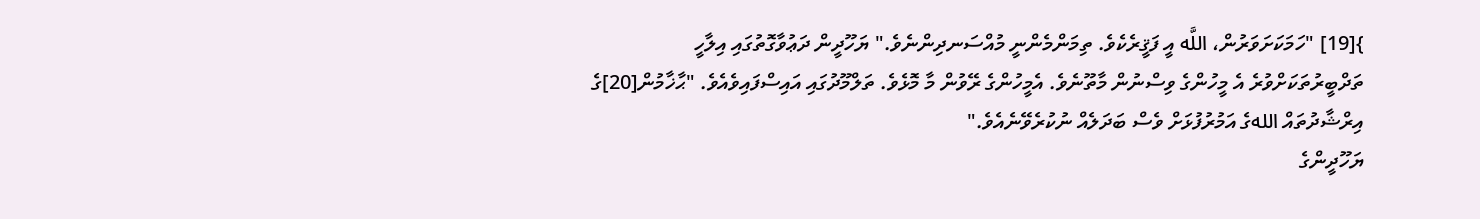}[19] "ހަމަކަށަވަރުން، اللَّه އީ ފަޤީރެކެވެ. ތިމަންމެންނީ މުއްސަނދިންނެވެ." ޔަހޫދީން ދަޢުވާގޮތުގައި އިލާހީ ތަދްބީރުތަކަށްވުރެ އެ މީހުންގެ ވިސްނުން މާތޫނެވެ. އެމީހުންގެ ރޭވުން މާ މޮޅެވެ. ތަލްމޫދުގައި އައިސްފައިވެއެވެ. "ޙާޚާމުން[20]ގެ އިރްޝާދުތައް اللهގެ އަމުރުފުޅަށް ވެސް ބަދަލެއް ނުކުރެވޭނެއެވެ."
ޔަހޫދީންގެ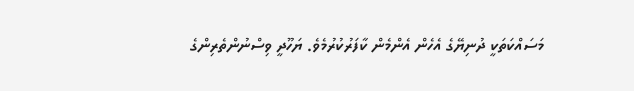މަސައްކަތަކީ ދުނިޔޭގެ އެހެން އެންމެން ކާފަރުކުރުމެވެ. ޔަހޫދީ ވިސްނުންތެރިންގެ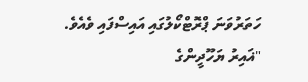ހަތަރުވަނަ ޕްރޮޓްކޯލުގައި އައިސްފައި ވެއެވެ. "ޣައިރު ޔަހޫދީންގެ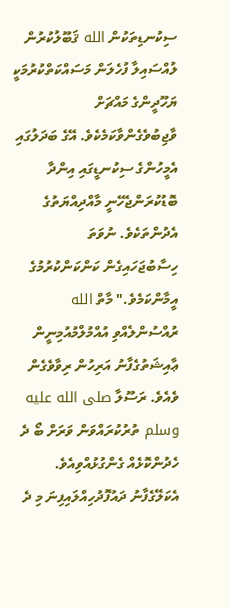ސިކުނޑިތަކުން الله ޤަބޫލުކުރުން ލުއްސައިލާ ފުހެލަން މަސައްކަތްކުރުމަކީ ޔަހޫދީންގެ މައްޗަށް ވާޖިބުވެގެންވާކަމެކެވެ. އޭގެ ބަދަލުގައި އެމީހުންގެ ސިކުނޑީގައި އިންދާ ބޮޑުކުރަންޖެހޭނީ މާއްދިއްޔަތުގެ އެދުންތަކެވެ. ނުވަތަ ހިސާބުޖަހައިގެން ކަންކަންކުރުމުގެ އީމާންކަމެވެ." މާތް الله ރުއްސުންލެއްވި އުއްމުލްމުއުމިނީން ޢާއިޝަތުގެފާނު އަރިހުން ރިވާވެގެން ވެއެވެ. ރަސޫލާ صلى الله عليه وسلم ތުރުކުރައްވަން ވަރަށް ބޯ ދެ ހެދުންކޮޅެއް ގެންގުޅުއްވިއެވެ. އެކަލޭގެފާނު ދައުފޮދުހިއްލައިފިނަ މި ދެ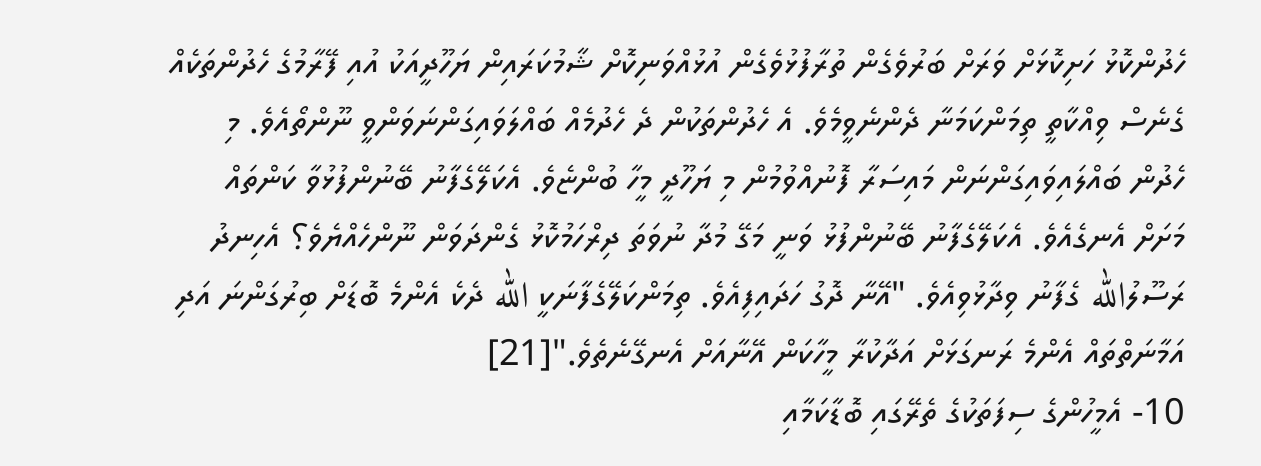ހެދުންކޮޅު ހަށިކޮޅަށް ވަރަށް ބަރުވެގެން ތުރާފުޅުވެގެން އުޅުއްވަނިކޮށް ޝާމުކަރައިން ޔަހޫދީއަކު އުއި ފޭރާމުގެ ހެދުންތަކެއް ގެނެސް ވިއްކާތީ ތިމަންކަމަނާ ދެންނެވީމެވެ. އެ ހެދުންތަކުން ދެ ހެދުމެއް ބައްލަވައިގަންނަވަންވީ ނޫންތޯއެވެ. މި ހެދުން ބައްލައިވައިގަންނަން މައިސަރާ ފޮނުއްވުމުން މި ޔަހޫދީ މީހާ ބުންޏެވެ. އެކަލޭގެފާނު ބޭނުންފުޅުވާ ކަންތައް މަށަށް އެނގެއެވެ. އެކަލޭގެފާނު ބޭނުންފުޅު ވަނީ މަގޭ މުދާ ނުވަތަ ދިރްހަމުކޮޅު ގެންދަވަން ނޫންހެއްޔެވެ؟ އެހިނދު ރަސޫލުالله ގެފާނު ވިދާޅުވިއެވެ. "އޭނާ ދޮގު ހަދައިފިއެވެ. ތިމަންކަލޭގެފާނަކީ الله ދެކެ އެންމެ ބޮޑަށް ބިރުގަންނަ އަދި އަމާނަތްތައް އެންމެ ރަނގަޅަށް އަދާކުރާ މީހާކަން އޭނާއަށް އެނގޭނެތެވެ."[21]
10- އެމީހުންގެ ސިފަތަކުގެ ތެރޭގައި ބޮޑާކަމާއި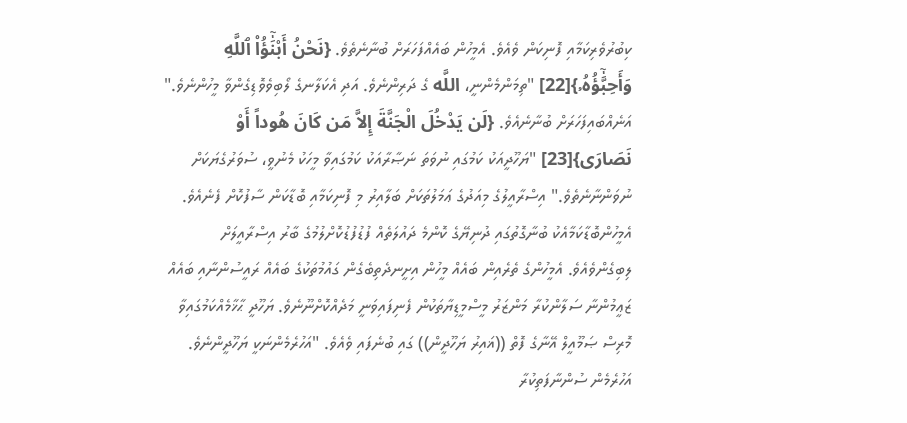ކިބުރުވެރިކަމާއި ފޮނިކަން ވެއެވެ. އެމީހުން ބައެއްފަހަރަށް ބުނާނެތެވެ. {نَحْنُ أَبْنَٰٓؤُا۟ ٱللَّهِ وَأَحِبَّٰٓؤُهُۥ}[22] "ތިމަންމެންނީ، اللَّه ގެ ދަރިންނެވެ. އަދި އެކަލާނގެ ލޯބިވެވޮޑިގެންވާ މީހުންނެވެ." އަނެއްބައިފަހަރަށް ބުނާނެއެވެ. {لَن يَدْخُلَ الْجَنَّةَ إِلاَّ مَن كَانَ هُوداً أَوْ نَصَارَى}[23] "ޔަހޫދީއަކު ކަމުގައި ނުވަތަ ނަޞާރާއަކު ކަމުގައިވާ މީހަކު މެނުވީ، ސުވަރުގެޔަކަށް ނުވަންނާނެތެވެ." އިސްރާއީލުގެ މިއަދުގެ ޢަމަލުތަކަށް ބަލާއިރު މި ފޮނިކަމާއި ބޮޑާކަން ސާފުކޮށް ފެނެއެވެ. އެމީހުންބޮޑާކަމާއެކު ބުނާގޮތުގައި ދުނިޔޭގެ ކޮންމެ ދައުލަތެއް ފުޑުފުޑުކޮށްލުމުގެ ބާރު އިސްރާއީލަށް ލިބިގެންވެއެވެ. އެމީހުންގެ ތެރެއިން ބައެއް މީހުން އިށީނދެތިބެގެން ގައުމުތަކުގެ ބައެއް ރައީސުންނާއި ބައެއް ޒަޢީމުންނާ ސަލާންކުރާ މަންޒަރު މީސްމީޑިޔާތަކުން ފެނިފައިވަނީ މަދެއްކޮށްނޫނެވެ. ޔަހޫދީ ޙާޚާމެއްކަމުގައިވާ މޮރިސް ޞަމޫއީލް އޭނާގެ ފޮތް ((ޣައިރު ޔަހޫދީން)) ގައި ބުނެފައި ވެއެވެ. "އަހުރެމެންނަކީ ޔަހޫދީންނެވެ. އަހުރެމެން ސުންނާފަތިކުރާ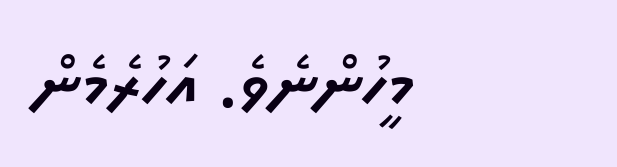މީހުންނެވެ. އަހުރެމެން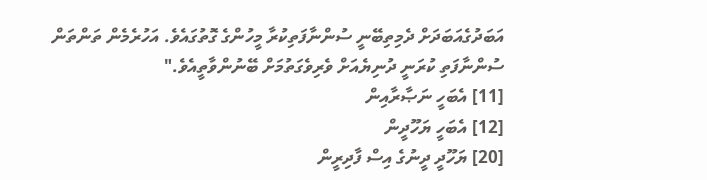އަބަދުގެއަބަދަށް ދެމިތިބޭނީ ސުންނާފަތިކުރާ މީހުންގެ ގޮތުގައެވެ. އަހުރެމެން ތަންތަން ސުންނާފަތި ކުރަނީ ދުނިޔެއަށް ވެރިވެގަތުމަށް ބޭނުންވާތީއެވެ."
[11] އެބަހީ ނަޞާރާއިން
[12] އެބަހީ ޔަހޫދީން
[20] ޔަހޫދީ ދީނުގެ އިސް ފާދިރީން